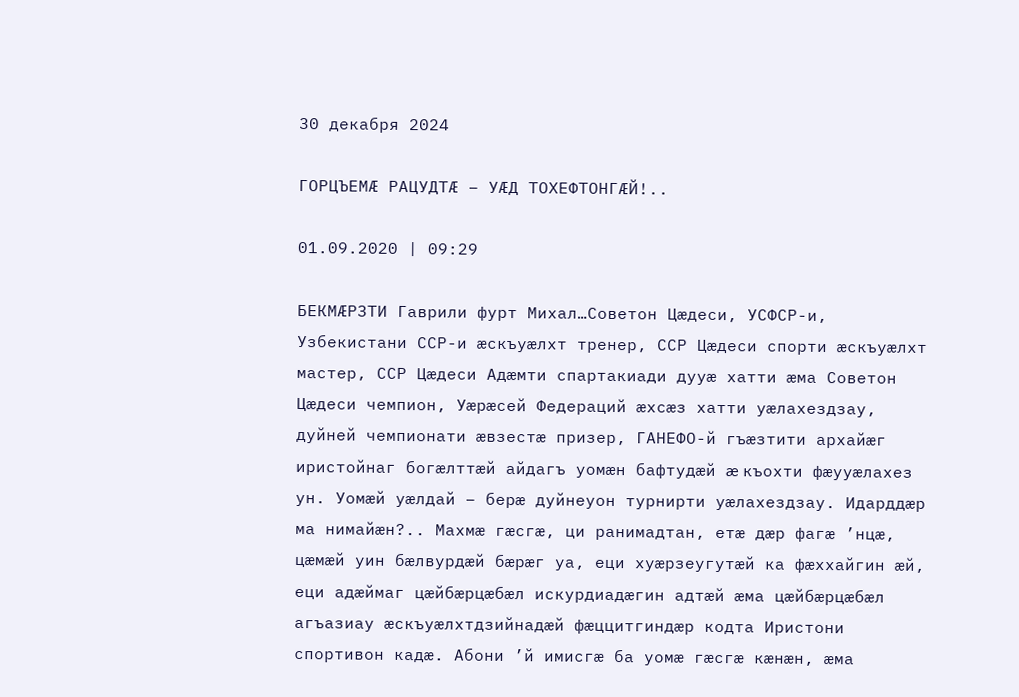30 декабря 2024

ГОРЦЪЕМӔ РАЦУДТӔ – УӔД ТОХЕФТОНГӔЙ!..

01.09.2020 | 09:29

БЕКМÆРЗТИ Гаврили фурт Михал…Советон Цæдеси, УСФСР-и, Узбекистани ССР-и æскъуæлхт тренер, ССР Цæдеси спорти æскъуæлхт мастер, ССР Цæдеси Адæмти спартакиади дууæ хатти æма Советон Цæдеси чемпион, Уæрæсей Федераций æхсæз хатти уæлахездзау, дуйней чемпионати æвзестæ призер, ГАНЕФО-й гъæзтити архайæг иристойнаг богæлттæй айдагъ уомæн бафтудæй æ къохти фæууæлахез ун. Уомæй уæлдай – берæ дуйнеуон турнирти уæлахездзау. Идарддæр ма нимайæн?.. Махмæ гæсгæ, ци ранимадтан, етæ дæр фагæ ’нцæ, цæмæй уин бæлвурдæй бæрæг уа, еци хуæрзеугутæй ка фæххайгин æй, еци адæймаг цæйбæрцæбæл искурдиадæгин адтæй æма цæйбæрцæбæл агъазиау æскъуæлхтдзийнадæй фæццитгиндæр кодта Иристони спортивон кадæ. Абони ’й имисгæ ба уомæ гæсгæ кæнæн, æма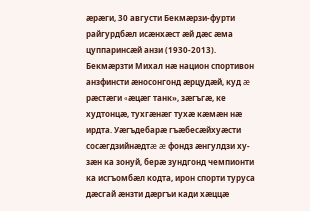æрæги, 30 августи Бекмæрзи-фурти райгурдбæл исæнхæст æй дæс æма цуппаринсæй анзи (1930-2013).
Бекмæрзти Михал нæ национ спортивон анзфинсти æносонгонд æрцудæй, куд æ рæстæги «æцæг танк», зæгъгæ, ке худтонцæ, тухгæнæг тухæ кæмæн нæ ирдта. Уæгъдебарæ гъæбесæйхуæсти сосæгдзийнæдтæ æ фондз æнгулдзи ху-зæн ка зонуй, берæ зундгонд чемпионти ка исгъомбæл кодта, ирон спорти туруса дæсгай æнзти дæргъи кади хæццæ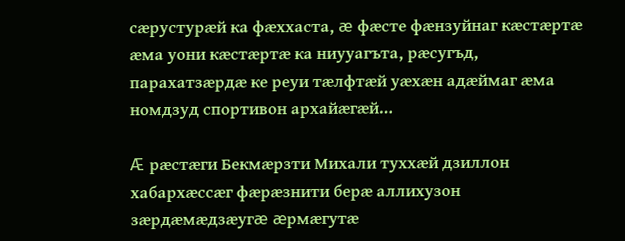сæрустурæй ка фæххаста, æ фæсте фæнзуйнаг кæстæртæ æма уони кæстæртæ ка ниууагъта, рæсугъд, парахатзæрдæ ке реуи тæлфтæй уæхæн адæймаг æма номдзуд спортивон архайæгæй…

Æ рæстæги Бекмæрзти Михали туххæй дзиллон хабархæссæг фæрæзнити берæ аллихузон зæрдæмæдзæугæ æрмæгутæ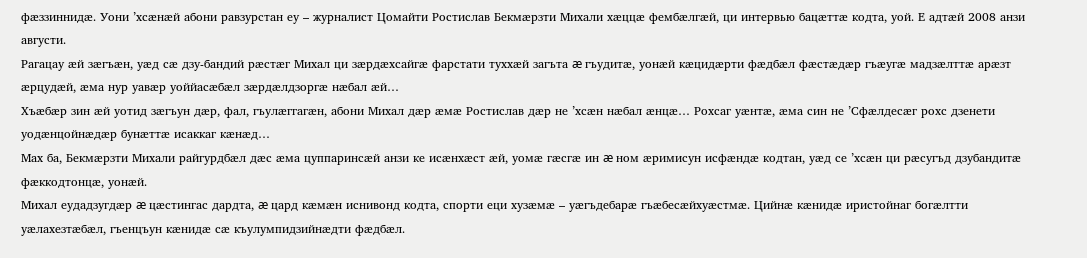фæззиннидæ. Уони ’хсæнæй абони равзурстан еу – журналист Цомайти Ростислав Бекмæрзти Михали хæццæ фембæлгæй, ци интервью бацæттæ кодта, уой. Е адтæй 2008 анзи августи.
Рагацау æй зæгъæн, уæд сæ дзу-бандий рæстæг Михал ци зæрдæхсайгæ фарстати туххæй загъта æ гъудитæ, уонæй кæцидæрти фæдбæл фæстæдæр гъæугæ мадзæлттæ арæзт æрцудæй, æма нур уавæр уоййасæбæл зæрдæлдзоргæ нæбал æй…
Хъæбæр зин æй уотид зæгъун дæр, фал, гъулæггагæн, абони Михал дæр æмæ Ростислав дæр не ’хсæн нæбал æнцæ… Рохсаг уæнтæ, æма син не ’Сфæлдесæг рохс дзенети уодæнцойнæдæр бунæттæ исаккаг кæнæд…
Мах ба, Бекмæрзти Михали райгурдбæл дæс æма цуппаринсæй анзи ке исæнхæст æй, уомæ гæсгæ ин æ ном æримисун исфæндæ кодтан, уæд се ’хсæн ци рæсугъд дзубандитæ фæккодтонцæ, уонæй.
Михал еудадзугдæр æ цæстингас дардта, æ цард кæмæн иснивонд кодта, спорти еци хузæмæ – уæгъдебарæ гъæбесæйхуæстмæ. Цийнæ кæнидæ иристойнаг богæлтти уæлахезтæбæл, гъенцъун кæнидæ сæ къулумпидзийнæдти фæдбæл.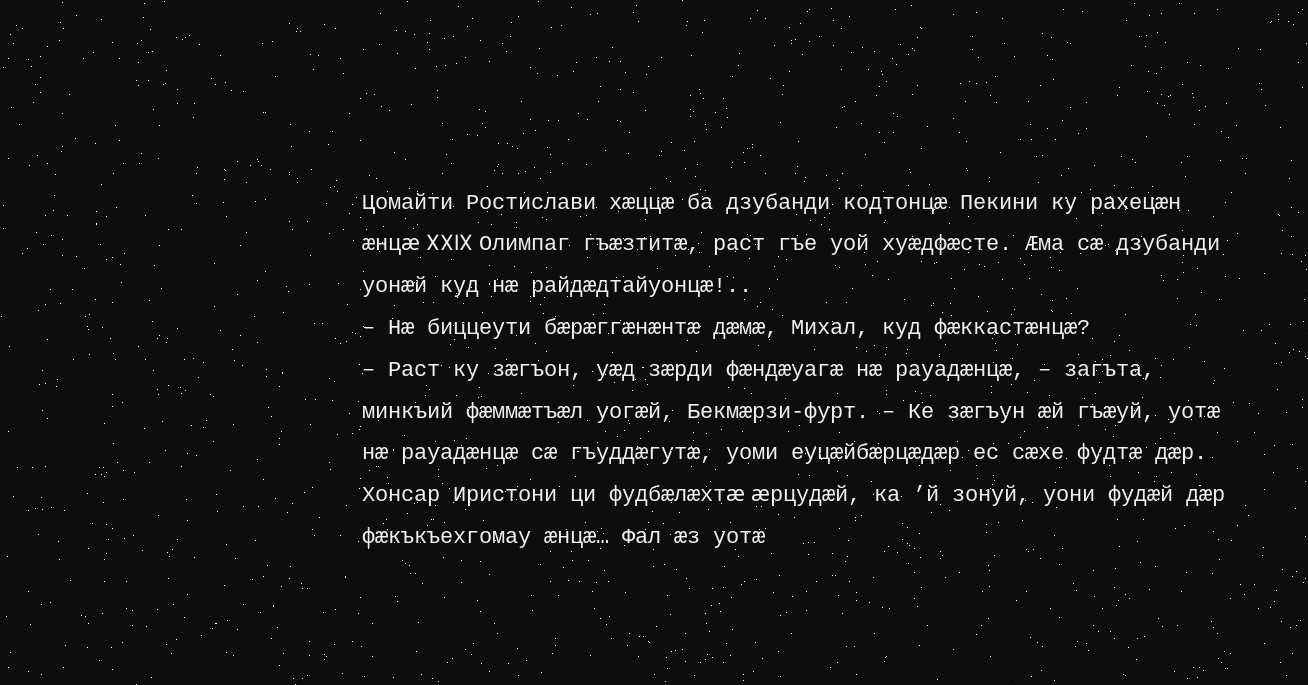Цомайти Ростислави хæццæ ба дзубанди кодтонцæ Пекини ку рахецæн æнцæ XXIX Олимпаг гъæзтитæ, раст гъе уой хуæдфæсте. Æма сæ дзубанди уонæй куд нæ райдæдтайуонцæ!..
– Нæ биццеути бæрæггæнæнтæ дæмæ, Михал, куд фæккастæнцæ?
– Раст ку зæгъон, уæд зæрди фæндæуагæ нæ рауадæнцæ, – загъта, минкъий фæммæтъæл уогæй, Бекмæрзи-фурт. – Ке зæгъун æй гъæуй, уотæ нæ рауадæнцæ сæ гъуддæгутæ, уоми еуцæйбæрцæдæр ес сæхе фудтæ дæр. Хонсар Иристони ци фудбæлæхтæ æрцудæй, ка ’й зонуй, уони фудæй дæр фæкъкъехгомау æнцæ… Фал æз уотæ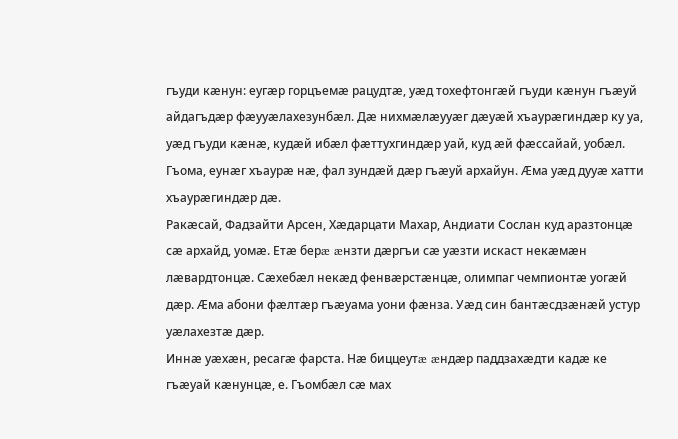гъуди кæнун: еугæр горцъемæ рацудтæ, уæд тохефтонгæй гъуди кæнун гъæуй айдагъдæр фæууæлахезунбæл. Дæ нихмæлæууæг дæуæй хъаурæгиндæр ку уа, уæд гъуди кæнæ, кудæй ибæл фæттухгиндæр уай, куд æй фæссайай, уобæл. Гъома, еунæг хъаурæ нæ, фал зундæй дæр гъæуй архайун. Æма уæд дууæ хатти хъаурæгиндæр дæ.
Ракæсай, Фадзайти Арсен, Хæдарцати Махар, Андиати Сослан куд аразтонцæ сæ архайд, уомæ. Етæ берæ æнзти дæргъи сæ уæзти искаст некæмæн лæвардтонцæ. Сæхебæл некæд фенвæрстæнцæ, олимпаг чемпионтæ уогæй дæр. Æма абони фæлтæр гъæуама уони фæнза. Уæд син бантæсдзæнæй устур уæлахезтæ дæр.
Иннæ уæхæн, ресагæ фарста. Нæ биццеутæ æндæр паддзахæдти кадæ ке гъæуай кæнунцæ, е. Гъомбæл сæ мах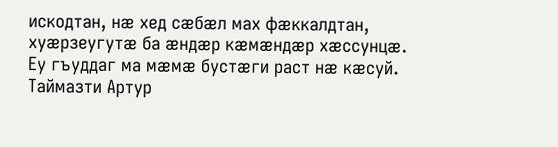искодтан, нæ хед сæбæл мах фæккалдтан, хуæрзеугутæ ба æндæр кæмæндæр хæссунцæ.
Еу гъуддаг ма мæмæ бустæги раст нæ кæсуй. Таймазти Артур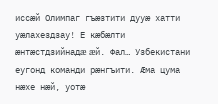иссæй Олимпаг гъæзтити дууæ хатти уæлахездзау! Е кæбæлти æнтæстдзийнадæ æй. Фал… Узбекистани еугонд команди рæнгъити. Æма цума нæхе нæй, уотæ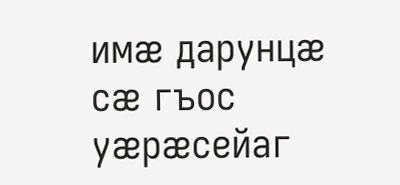имæ дарунцæ сæ гъос уæрæсейаг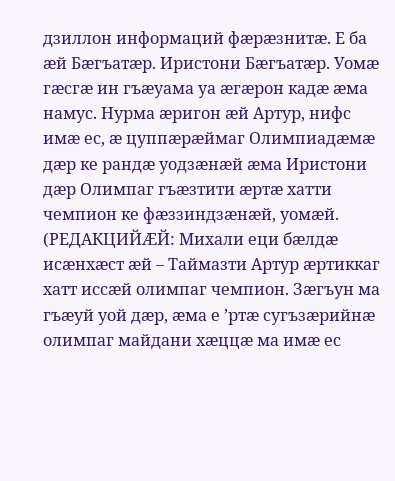дзиллон информаций фæрæзнитæ. Е ба æй Бæгъатæр. Иристони Бæгъатæр. Уомæ гæсгæ ин гъæуама уа æгæрон кадæ æма намус. Нурма æригон æй Артур, нифс имæ ес, æ цуппæрæймаг Олимпиадæмæ дæр ке рандæ уодзæнæй æма Иристони дæр Олимпаг гъæзтити æртæ хатти чемпион ке фæззиндзæнæй, уомæй. (РЕДАКЦИЙÆЙ: Михали еци бæлдæ исæнхæст æй – Таймазти Артур æртиккаг хатт иссæй олимпаг чемпион. Зæгъун ма гъæуй уой дæр, æма е ’ртæ сугъзæрийнæ олимпаг майдани хæццæ ма имæ ес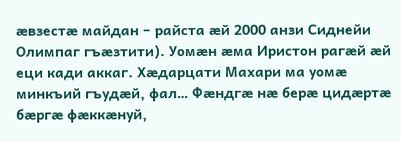æвзестæ майдан – райста æй 2000 анзи Сиднейи Олимпаг гъæзтити). Уомæн æма Иристон рагæй æй еци кади аккаг. Хæдарцати Махари ма уомæ минкъий гъудæй, фал… Фæндгæ нæ берæ цидæртæ бæргæ фæккæнуй,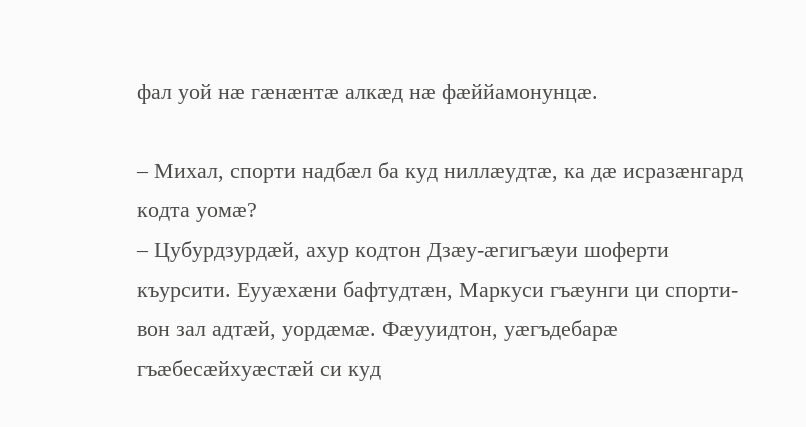фал уой нæ гæнæнтæ алкæд нæ фæййамонунцæ.

– Михал, спорти надбæл ба куд ниллæудтæ, ка дæ исразæнгард кодта уомæ?
– Цубурдзурдæй, ахур кодтон Дзæу-æгигъæуи шоферти къурсити. Еууæхæни бафтудтæн, Маркуси гъæунги ци спорти-вон зал адтæй, уордæмæ. Фæууидтон, уæгъдебарæ гъæбесæйхуæстæй си куд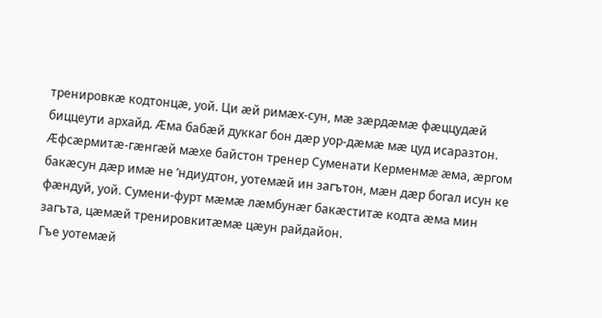тренировкæ кодтонцæ, уой. Ци æй римæх-сун, мæ зæрдæмæ фæццудæй биццеути архайд. Æма бабæй дуккаг бон дæр уор-дæмæ мæ цуд исаразтон. Æфсæрмитæ-гæнгæй мæхе байстон тренер Суменати Керменмæ æма, æргом бакæсун дæр имæ не ’ндиудтон, уотемæй ин загътон, мæн дæр богал исун ке фæндуй, уой. Сумени-фурт мæмæ лæмбунæг бакæститæ кодта æма мин загъта, цæмæй тренировкитæмæ цæун райдайон.
Гъе уотемæй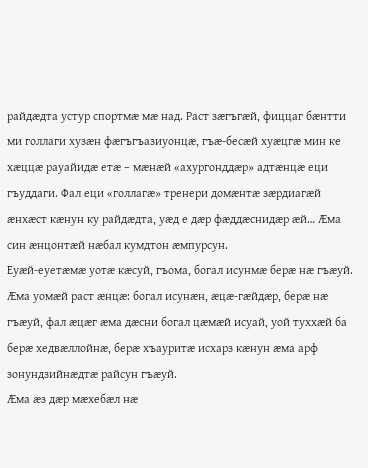райдæдта устур спортмæ мæ над. Раст зæгъгæй, фиццаг бæнтти ми голлаги хузæн фæгъгъазиуонцæ, гъæ-бесæй хуæцгæ мин ке хæццæ рауайидæ етæ – мæнæй «ахургонддæр» адтæнцæ еци гъуддаги. Фал еци «голлагæ» тренери домæнтæ зæрдиагæй æнхæст кæнун ку райдæдта, уæд е дæр фæддæснидæр æй… Æма син æнцонтæй нæбал кумдтон æмпурсун.
Еуæй-еуетæмæ уотæ кæсуй, гъома, богал исунмæ берæ нæ гъæуй. Æма уомæй раст æнцæ: богал исунæн, æцæ-гæйдæр, берæ нæ гъæуй, фал æцæг æма дæсни богал цæмæй исуай, уой туххæй ба берæ хедвæллойнæ, берæ хъауритæ исхарз кæнун æма арф зонундзийнæдтæ райсун гъæуй.
Æма æз дæр мæхебæл нæ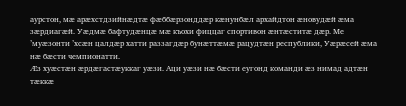аурстон, мæ арæхстдзийнæдтæ фæббæрзонддæр кæнунбæл архайдтон æновудæй æма зæрдиагæй. Уæдмæ бафтудæнцæ мæ къохи фиццаг спортивон æнтæститæ дæр. Ме ’муæзонти ’хсæн цалдæр хатти раззагдæр бунæттæмæ рацудтæн республики, Уæрæсей æма нæ бæсти чемпионатти.
Æз хуæстæн æрдæгастæуккаг уæзи. Аци уæзи нæ бæсти еугонд команди æз нимад адтæн тæккæ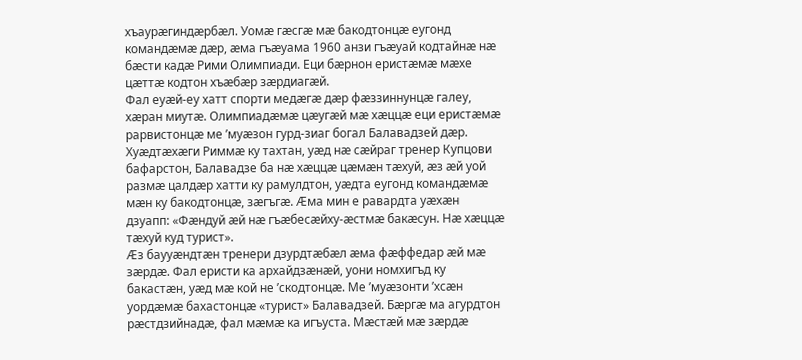хъаурæгиндæрбæл. Уомæ гæсгæ мæ бакодтонцæ еугонд командæмæ дæр, æма гъæуама 1960 анзи гъæуай кодтайнæ нæ бæсти кадæ Рими Олимпиади. Еци бæрнон еристæмæ мæхе цæттæ кодтон хъæбæр зæрдиагæй.
Фал еуæй-еу хатт спорти медæгæ дæр фæззиннунцæ галеу, хæран миутæ. Олимпиадæмæ цæугæй мæ хæццæ еци еристæмæ рарвистонцæ ме ’муæзон гурд-зиаг богал Балавадзей дæр. Хуæдтæхæги Риммæ ку тахтан, уæд нæ сæйраг тренер Купцови бафарстон, Балавадзе ба нæ хæццæ цæмæн тæхуй, æз æй уой размæ цалдæр хатти ку рамулдтон, уæдта еугонд командæмæ мæн ку бакодтонцæ, зæгъгæ. Æма мин е равардта уæхæн дзуапп: «Фæндуй æй нæ гъæбесæйху-æстмæ бакæсун. Нæ хæццæ тæхуй куд турист».
Æз баууæндтæн тренери дзурдтæбæл æма фæффедар æй мæ зæрдæ. Фал еристи ка архайдзæнæй, уони номхигъд ку бакастæн, уæд мæ кой не ’скодтонцæ. Ме ’муæзонти ’хсæн уордæмæ бахастонцæ «турист» Балавадзей. Бæргæ ма агурдтон рæстдзийнадæ, фал мæмæ ка игъуста. Мæстæй мæ зæрдæ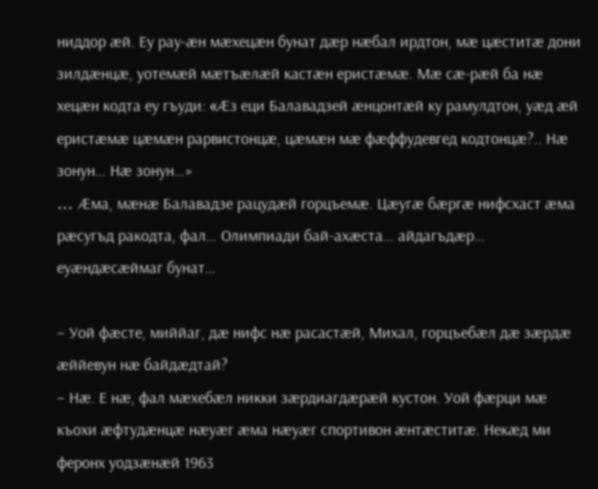ниддор æй. Еу рау-æн мæхецæн бунат дæр нæбал ирдтон, мæ цæститæ дони зилдæнцæ, уотемæй мæтъæлæй кастæн еристæмæ. Мæ сæ-рæй ба нæ хецæн кодта еу гъуди: «Æз еци Балавадзей æнцонтæй ку рамулдтон, уæд æй еристæмæ цæмæн рарвистонцæ, цæмæн мæ фæффудевгед кодтонцæ?.. Нæ зонун… Нæ зонун…»
… Æма, мæнæ Балавадзе рацудæй горцъемæ. Цæугæ бæргæ нифсхаст æма рæсугъд ракодта, фал… Олимпиади бай-ахæста… айдагъдæр… еуæндæсæймаг бунат…

– Уой фæсте, миййаг, дæ нифс нæ расастæй, Михал, горцъебæл дæ зæрдæ æййевун нæ байдæдтай?
– Нæ. Е нæ, фал мæхебæл никки зæрдиагдæрæй кустон. Уой фæрци мæ къохи æфтудæнцæ нæуæг æма нæуæг спортивон æнтæститæ. Некæд ми феронх уодзæнæй 1963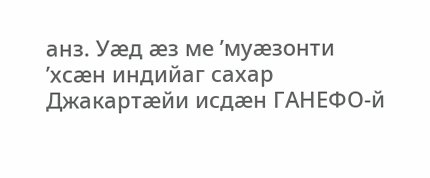анз. Уæд æз ме ’муæзонти ’хсæн индийаг сахар Джакартæйи исдæн ГАНЕФО-й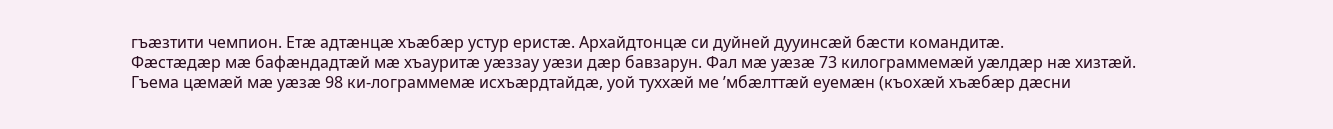гъæзтити чемпион. Етæ адтæнцæ хъæбæр устур еристæ. Архайдтонцæ си дуйней дууинсæй бæсти командитæ.
Фæстæдæр мæ бафæндадтæй мæ хъауритæ уæззау уæзи дæр бавзарун. Фал мæ уæзæ 73 килограммемæй уæлдæр нæ хизтæй. Гъема цæмæй мæ уæзæ 98 ки-лограммемæ исхъæрдтайдæ, уой туххæй ме ’мбæлттæй еуемæн (къохæй хъæбæр дæсни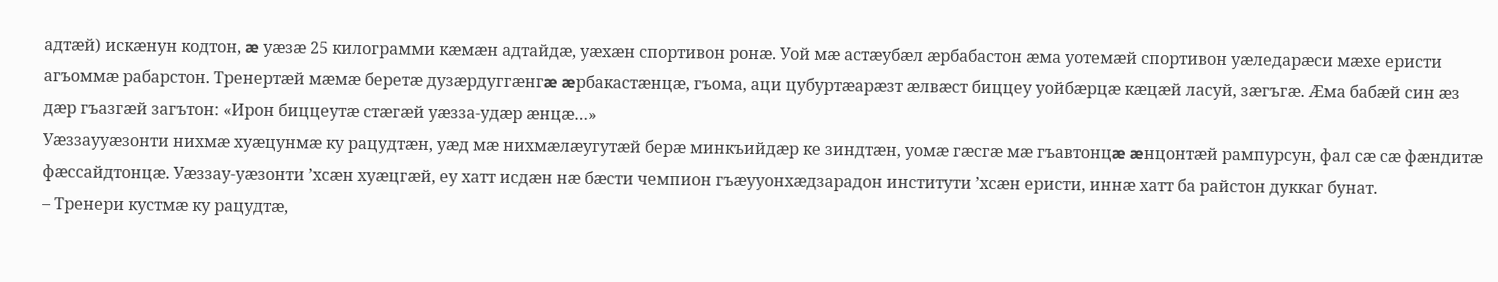адтæй) искæнун кодтон, æ уæзæ 25 килограмми кæмæн адтайдæ, уæхæн спортивон ронæ. Уой мæ астæубæл æрбабастон æма уотемæй спортивон уæледарæси мæхе еристи агъоммæ рабарстон. Тренертæй мæмæ беретæ дузæрдуггæнгæ æрбакастæнцæ, гъома, аци цубуртæарæзт æлвæст биццеу уойбæрцæ кæцæй ласуй, зæгъгæ. Æма бабæй син æз дæр гъазгæй загътон: «Ирон биццеутæ стæгæй уæзза-удæр æнцæ…»
Уæззаууæзонти нихмæ хуæцунмæ ку рацудтæн, уæд мæ нихмæлæугутæй берæ минкъийдæр ке зиндтæн, уомæ гæсгæ мæ гъавтонцæ æнцонтæй рампурсун, фал сæ сæ фæндитæ фæссайдтонцæ. Уæззау-уæзонти ’хсæн хуæцгæй, еу хатт исдæн нæ бæсти чемпион гъæууонхæдзарадон институти ’хсæн еристи, иннæ хатт ба райстон дуккаг бунат.
– Тренери кустмæ ку рацудтæ,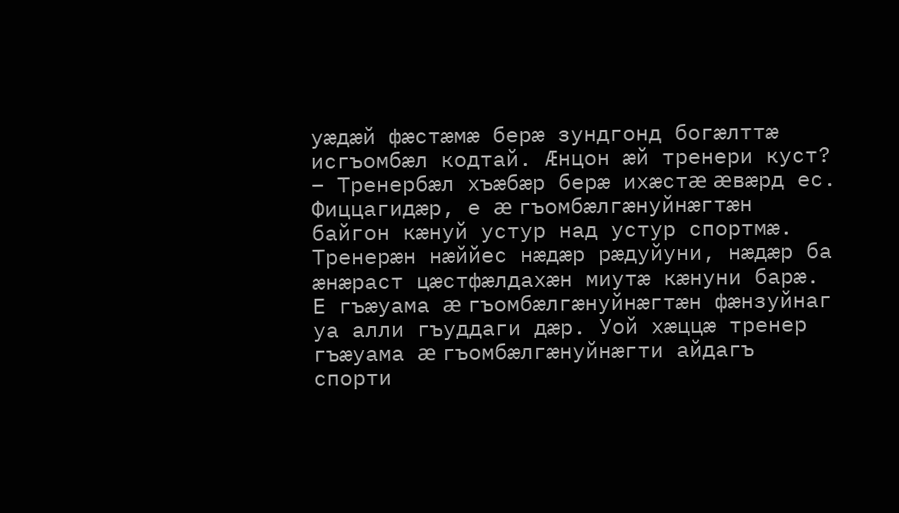уæдæй фæстæмæ берæ зундгонд богæлттæ исгъомбæл кодтай. Æнцон æй тренери куст?
– Тренербæл хъæбæр берæ ихæстæ æвæрд ес. Фиццагидæр, е æ гъомбæлгæнуйнæгтæн байгон кæнуй устур над устур спортмæ. Тренерæн нæййес нæдæр рæдуйуни, нæдæр ба æнæраст цæстфæлдахæн миутæ кæнуни барæ.
Е гъæуама æ гъомбæлгæнуйнæгтæн фæнзуйнаг уа алли гъуддаги дæр. Уой хæццæ тренер гъæуама æ гъомбæлгæнуйнæгти айдагъ спорти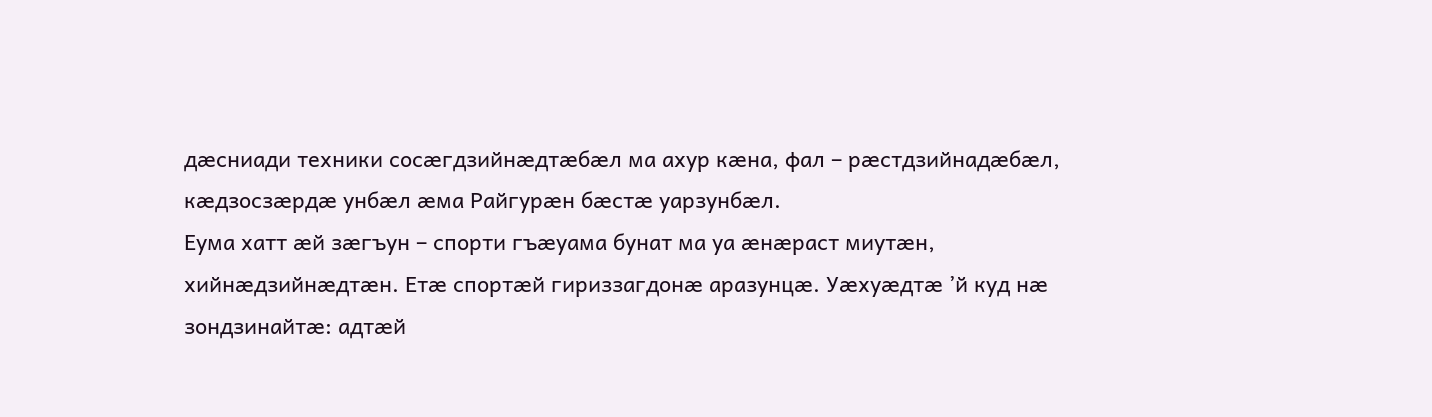дæсниади техники сосæгдзийнæдтæбæл ма ахур кæна, фал – рæстдзийнадæбæл, кæдзосзæрдæ унбæл æма Райгурæн бæстæ уарзунбæл.
Еума хатт æй зæгъун – спорти гъæуама бунат ма уа æнæраст миутæн, хийнæдзийнæдтæн. Етæ спортæй гириззагдонæ аразунцæ. Уæхуæдтæ ’й куд нæ зондзинайтæ: адтæй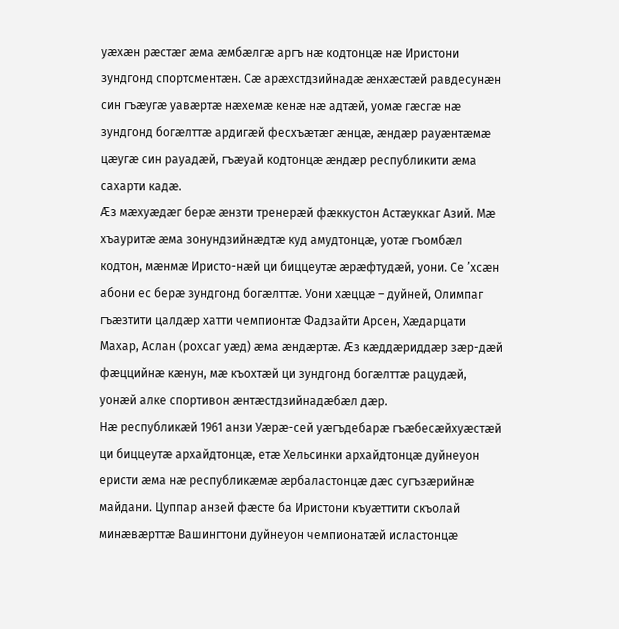уæхæн рæстæг æма æмбæлгæ аргъ нæ кодтонцæ нæ Иристони зундгонд спортсментæн. Сæ арæхстдзийнадæ æнхæстæй равдесунæн син гъæугæ уавæртæ нæхемæ кенæ нæ адтæй, уомæ гæсгæ нæ зундгонд богæлттæ ардигæй фесхъæтæг æнцæ, æндæр рауæнтæмæ цæугæ син рауадæй, гъæуай кодтонцæ æндæр республикити æма сахарти кадæ.
Æз мæхуæдæг берæ æнзти тренерæй фæккустон Астæуккаг Азий. Мæ хъауритæ æма зонундзийнæдтæ куд амудтонцæ, уотæ гъомбæл кодтон, мæнмæ Иристо-нæй ци биццеутæ æрæфтудæй, уони. Се ’хсæн абони ес берæ зундгонд богæлттæ. Уони хæццæ – дуйней, Олимпаг гъæзтити цалдæр хатти чемпионтæ Фадзайти Арсен, Хæдарцати Махар, Аслан (рохсаг уæд) æма æндæртæ. Æз кæддæриддæр зæр-дæй фæццийнæ кæнун, мæ къохтæй ци зундгонд богæлттæ рацудæй, уонæй алке спортивон æнтæстдзийнадæбæл дæр.
Нæ республикæй 1961 анзи Уæрæ-сей уæгъдебарæ гъæбесæйхуæстæй ци биццеутæ архайдтонцæ, етæ Хельсинки архайдтонцæ дуйнеуон еристи æма нæ республикæмæ æрбаластонцæ дæс сугъзæрийнæ майдани. Цуппар анзей фæсте ба Иристони къуæттити скъолай минæвæрттæ Вашингтони дуйнеуон чемпионатæй исластонцæ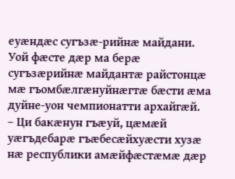еуæндæс сугъзæ-рийнæ майдани. Уой фæсте дæр ма берæ сугъзæрийнæ майдантæ райстонцæ мæ гъомбæлгæнуйнæгтæ бæсти æма дуйне-уон чемпионатти архайгæй.
– Ци бакæнун гъæуй, цæмæй уæгъдебарæ гъæбесæйхуæсти хузæ нæ республики амæйфæстæмæ дæр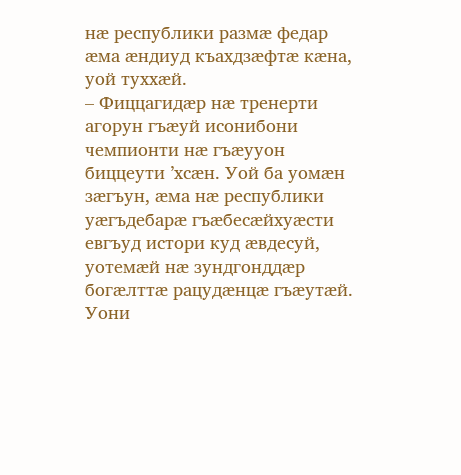нæ республики размæ федар æма æндиуд къахдзæфтæ кæна, уой туххæй.
– Фиццагидæр нæ тренерти агорун гъæуй исонибони чемпионти нæ гъæууон биццеути ’хсæн. Уой ба уомæн зæгъун, æма нæ республики уæгъдебарæ гъæбесæйхуæсти евгъуд истори куд æвдесуй, уотемæй нæ зундгонддæр богæлттæ рацудæнцæ гъæутæй. Уони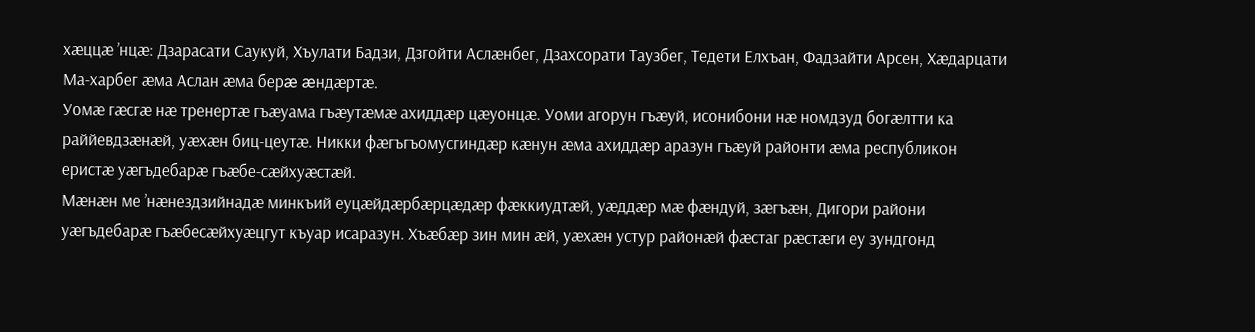хæццæ ’нцæ: Дзарасати Саукуй, Хъулати Бадзи, Дзгойти Аслæнбег, Дзахсорати Таузбег, Тедети Елхъан, Фадзайти Арсен, Хæдарцати Ма-харбег æма Аслан æма берæ æндæртæ.
Уомæ гæсгæ нæ тренертæ гъæуама гъæутæмæ ахиддæр цæуонцæ. Уоми агорун гъæуй, исонибони нæ номдзуд богæлтти ка раййевдзæнæй, уæхæн биц-цеутæ. Никки фæгъгъомусгиндæр кæнун æма ахиддæр аразун гъæуй районти æма республикон еристæ уæгъдебарæ гъæбе-сæйхуæстæй.
Мæнæн ме ’нæнездзийнадæ минкъий еуцæйдæрбæрцæдæр фæккиудтæй, уæддæр мæ фæндуй, зæгъæн, Дигори райони уæгъдебарæ гъæбесæйхуæцгут къуар исаразун. Хъæбæр зин мин æй, уæхæн устур районæй фæстаг рæстæги еу зундгонд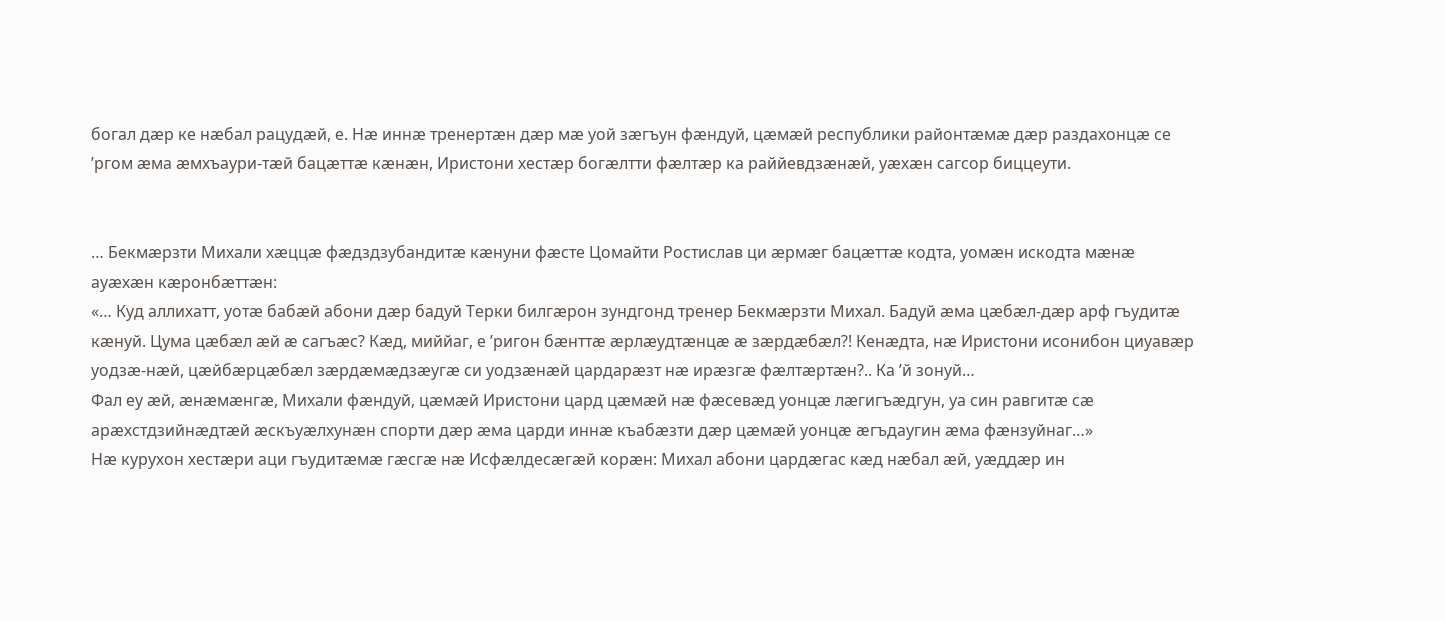богал дæр ке нæбал рацудæй, е. Нæ иннæ тренертæн дæр мæ уой зæгъун фæндуй, цæмæй республики районтæмæ дæр раздахонцæ се ’ргом æма æмхъаури-тæй бацæттæ кæнæн, Иристони хестæр богæлтти фæлтæр ка раййевдзæнæй, уæхæн сагсор биццеути.


… Бекмæрзти Михали хæццæ фæдздзубандитæ кæнуни фæсте Цомайти Ростислав ци æрмæг бацæттæ кодта, уомæн искодта мæнæ ауæхæн кæронбæттæн:
«… Куд аллихатт, уотæ бабæй абони дæр бадуй Терки билгæрон зундгонд тренер Бекмæрзти Михал. Бадуй æма цæбæл-дæр арф гъудитæ кæнуй. Цума цæбæл æй æ сагъæс? Кæд, миййаг, е ’ригон бæнттæ æрлæудтæнцæ æ зæрдæбæл?! Кенæдта, нæ Иристони исонибон циуавæр уодзæ-нæй, цæйбæрцæбæл зæрдæмæдзæугæ си уодзæнæй цардарæзт нæ ирæзгæ фæлтæртæн?.. Ка ’й зонуй…
Фал еу æй, æнæмæнгæ, Михали фæндуй, цæмæй Иристони цард цæмæй нæ фæсевæд уонцæ лæгигъæдгун, уа син равгитæ сæ арæхстдзийнæдтæй æскъуæлхунæн спорти дæр æма царди иннæ къабæзти дæр цæмæй уонцæ æгъдаугин æма фæнзуйнаг…»
Нæ курухон хестæри аци гъудитæмæ гæсгæ нæ Исфæлдесæгæй корæн: Михал абони цардæгас кæд нæбал æй, уæддæр ин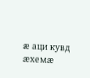æ аци кувд æхемæ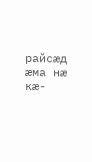райсæд æма нæ кæ-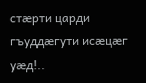стæрти царди гъуддæгути исæцæг уæд!..